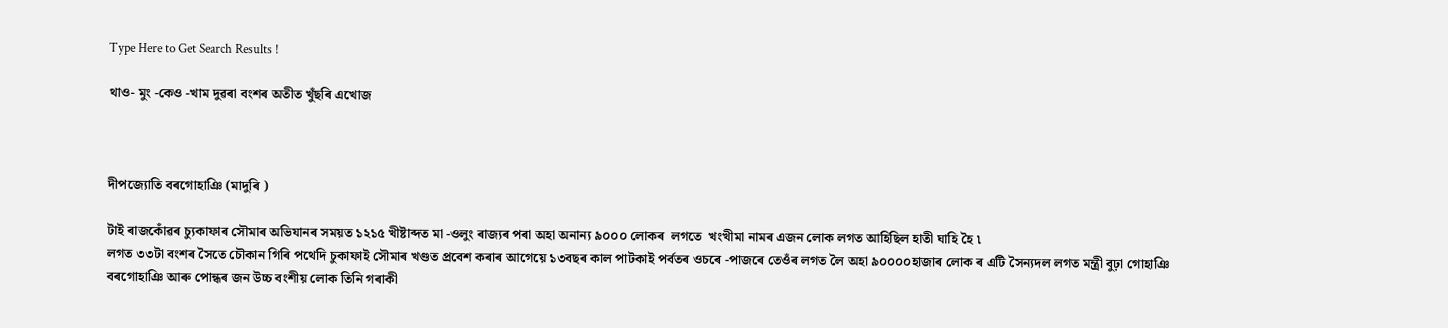Type Here to Get Search Results !

থাও- মুং -কেও -খাম দুৱৰা বংশৰ অতীত খুঁছৰি এখোজ



দীপজ্যোতি বৰগোহাঞি (মাদুৰি )

টাই ৰাজকোঁৱৰ চ্যুকাফাৰ সৌমাৰ অভিযানৰ সময়ত ১২১৫ খীষ্টাব্দত মা -ওলুং ৰাজ্যৰ পৰা অহা অনান্য ৯০০০ লোকৰ  লগতে  খংখীমা নামৰ এজন লোক লগত আহিছিল হাতী ঘাহি হৈ ৷
লগত ৩৩টা বংশৰ সৈতে চৌকান গিৰি পথেদি চুকাফাই সৌমাৰ খণ্ডত প্ৰবেশ কৰাৰ আগেয়ে ১৩বছৰ কাল পাটকাই পৰ্বতৰ ওচৰে -পাজৰে তেওঁৰ লগত লৈ অহা ৯০০০০হাজাৰ লোক ৰ এটি সৈন্যদল লগত মন্ত্ৰী বুঢ়া গোহাঞি বৰগোহাঞি আৰু পোন্ধৰ জন উচ্চ বংশীয় লোক তিনি গৰাকী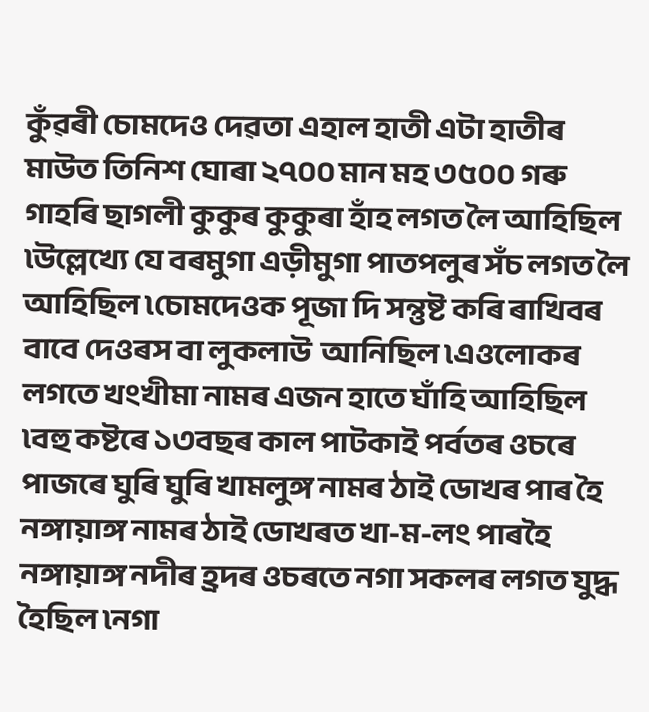কুঁৱৰী চোমদেও দেৱতা এহাল হাতী এটা হাতীৰ মাউত তিনিশ ঘোৰা ২৭০০ মান মহ ৩৫০০ গৰু গাহৰি ছাগলী কুকুৰ কুকুৰা হাঁহ লগত লৈ আহিছিল ৷উল্লেখ্যে যে বৰমুগা এড়ীমুগা পাতপলুৰ সঁচ লগত লৈ আহিছিল ৷চোমদেওক পূজা দি সন্তুষ্ট কৰি ৰাখিবৰ বাবে দেওৰস বা লুকলাউ  আনিছিল ৷এওলোকৰ লগতে খংখীমা নামৰ এজন হাতে ঘাঁহি আহিছিল ৷বহু কষ্টৰে ১৩বছৰ কাল পাটকাই পৰ্বতৰ ওচৰে পাজৰে ঘুৰি ঘুৰি খামলুঙ্গ নামৰ ঠাই ডোখৰ পাৰ হৈ নঙ্গায়াঙ্গ নামৰ ঠাই ডোখৰত খা-ম-লং পাৰহৈ নঙ্গায়াঙ্গ নদীৰ হ্ৰদৰ ওচৰতে নগা সকলৰ লগত যুদ্ধ হৈছিল ৷নগা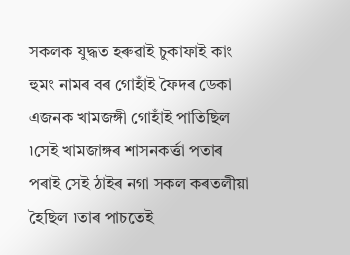সকলক যুদ্ধত হৰুৱাই চুকাফাই কাং হুমং নামৰ বৰ গোহাঁই ফৈদৰ ডেকা এজনক খামজঙ্গী গোহাঁই পাতিছিল ৷সেই খামজাঙ্গৰ শাসনকৰ্ত্তা পতাৰ পৰাই সেই ঠাইৰ নগা সকল কৰতলীয়া হৈছিল ৷তাৰ পাচতেই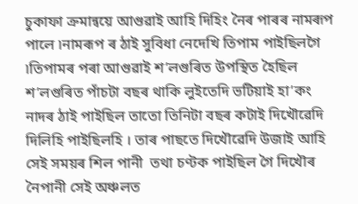চুকাফা ক্ৰমান্বয়ে আগুৱাই আহি দিহিং নৈৰ পাৰৰ নামৰূপ পালে ৷নামৰূপ ৰ ঠাই সুবিধা নেদেখি তিপাম পাইছিলগৈ ৷তিপামৰ পৰা আগুৱাই শ’লগুৰিত উপস্থিত হৈছিল  শ’লগুৰিত পাঁচটা বছৰ থাকি লুইতেদি ভটিয়াই হা’কং নাদৰ ঠাই পাইছিল তাতো তিনিটা বছৰ কটাই দিখৌৱেদি দিলিহি পাইছিলহি । তাৰ পাছতে দিখৌৱেদি উজাই আহি সেই সময়ৰ শিল পানী  তথা চণ্টক পাইছিল গৈ দিখৌৰ নৈপানী সেই অঞ্চলত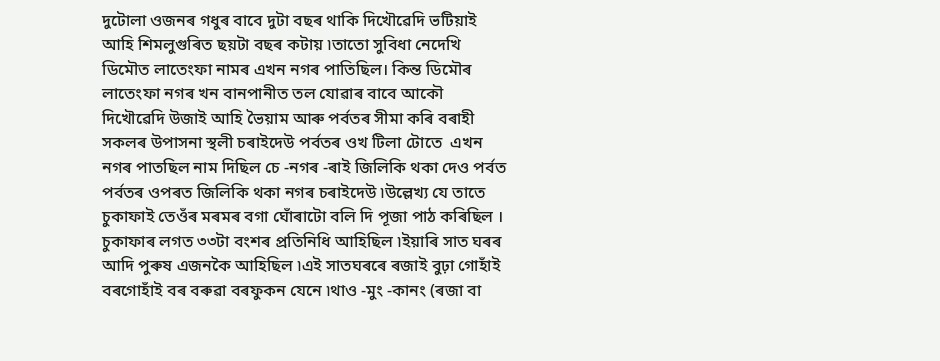দুটোলা ওজনৰ গধুৰ বাবে দুটা বছৰ থাকি দিখৌৱেদি ভটিয়াই আহি শিমলুগুৰিত ছয়টা বছৰ কটায় ৷তাতো সুবিধা নেদেখি ডিমৌত লাতেংফা নামৰ এখন নগৰ পাতিছিল। কিন্ত ডিমৌৰ লাতেংফা নগৰ খন বানপানীত তল যোৱাৰ বাবে আকৌ দিখৌৱেদি উজাই আহি ভৈয়াম আৰু পৰ্বতৰ সীমা কৰি বৰাহী সকলৰ উপাসনা স্থলী চৰাইদেউ পৰ্বতৰ ওখ টিলা টোতে  এখন নগৰ পাতছিল নাম দিছিল চে -নগৰ -ৰাই জিলিকি থকা দেও পৰ্বত  পৰ্বতৰ ওপৰত জিলিকি থকা নগৰ চৰাইদেউ ৷উল্লেখ্য যে তাতে চুকাফাই তেওঁৰ মৰমৰ বগা ঘোঁৰাটো বলি দি পূজা পাঠ কৰিছিল ।
চুকাফাৰ লগত ৩৩টা বংশৰ প্ৰতিনিধি আহিছিল ৷ইয়াৰি সাত ঘৰৰ আদি পুৰুষ এজনকৈ আহিছিল ৷এই সাতঘৰৰে ৰজাই বুঢ়া গোহাঁই বৰগোহাঁই বৰ বৰুৱা বৰফুকন যেনে ৷থাও -মুং -কানং (ৰজা বা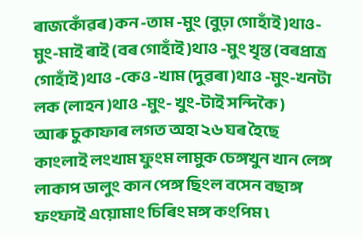ৰাজকোঁৱৰ )কন -তাম -মুং (বুঢ়া গোহাঁই )থাও-মুং-মাই ৰাই (বৰ গোহাঁই )থাও -মুং খৃন্ত (বৰপ্ৰাত্ৰ গোহাঁই )থাও -কেও -খাম (দুৱৰা )থাও -মুং-খনটা লক (লাহন )থাও -মুং- খুং-টাই সন্দিকৈ )
আৰু চুকাফাৰ লগত অহা ২৬ ঘৰ হৈছে কাংলাই লংখাম ফুংম লামুক চেঙ্গখুন খান লেঙ্গ লাকাপ ডালুং কান পেঙ্গ ছিংল বসেন বছাঙ্গ ফংফাই এয়োমাং চিৰিং মঙ্গ কংপিম ৷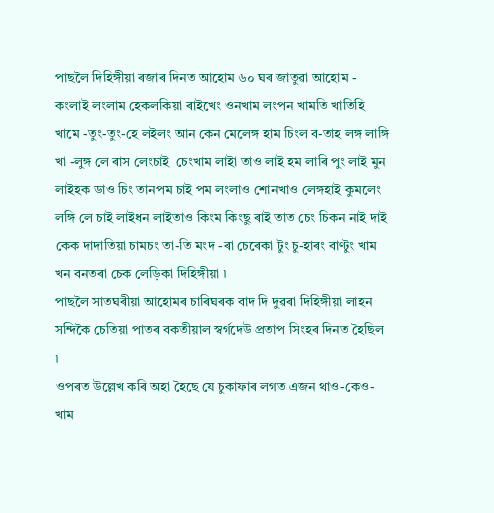পাছলৈ দিহিঙ্গীয়া ৰজাৰ দিনত আহোম ৬০ ঘৰ জাতুৱা আহোম -
কংলাই লংলাম হেকলকিয়া ৰাইখেং ওনখাম লংপন খামতি খাতিহি খামে -তুং-তুং-হে লইলং আন কেন মেলেঙ্গ হাম চিংল ব-তাহ লঙ্গ লাঙ্গি খা -লুঙ্গ লে ৰাস লেংচাই  চেংখাম লাইা তাও লাই হম লাৰি পুং লাই মুন লাইহক ডাও চিং তানপম চাই পম লংলাও শোনখাও লেঙ্গহাই কুমলেং লঙ্গি লে চাই লাইধন লাইতাও কিংম কিংছু ৰাই তাত চেং চিকন নাই দাই কেক দাদাতিয়া চামচং তা-তি মংদ -ৰা চেৰেকা টুং চু-হাৰং বাণ্টুং খাম খন বনতৰা চেক লেড়িকা দিহিঙ্গীয়া ৷
পাছলৈ সাতঘৰীয়া আহোমৰ চাৰিঘৰক বাদ দি দুৱৰা দিহিঙ্গীয়া লাহন সন্দিকৈ চেতিয়া পাতৰ বকতীয়াল স্বৰ্গদেউ প্ৰতাপ সিংহৰ দিনত হৈছিল ৷
ওপৰত উল্লেখ কৰি অহা হৈছে যে চুকাফাৰ লগত এজন থাও-কেও-খাম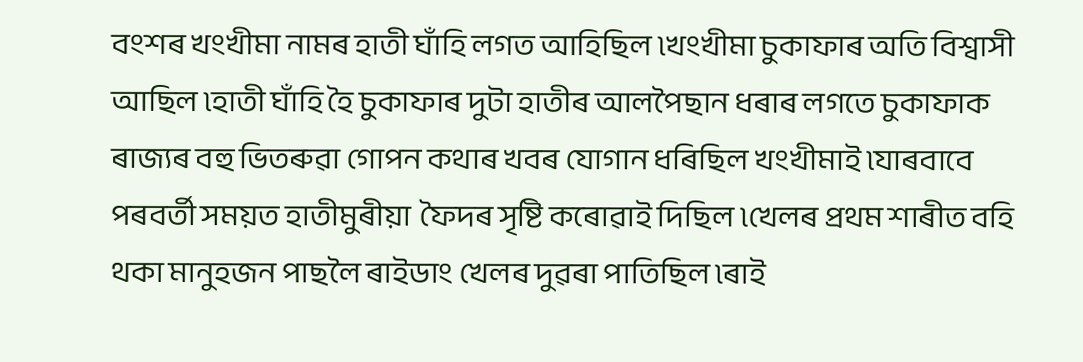বংশৰ খংখীমা নামৰ হাতী ঘাঁহি লগত আহিছিল ৷খংখীমা চুকাফাৰ অতি বিশ্বাসী আছিল ৷হাতী ঘাঁহি হৈ চুকাফাৰ দুটা হাতীৰ আলপৈছান ধৰাৰ লগতে চুকাফাক ৰাজ্যৰ বহু ভিতৰুৱা গোপন কথাৰ খবৰ যোগান ধৰিছিল খংখীমাই ৷যাৰবাবে পৰবৰ্তী সময়ত হাতীমুৰীয়া  ফৈদৰ সৃষ্টি কৰোৱাই দিছিল ৷খেলৰ প্ৰথম শাৰীত বহি থকা মানুহজন পাছলৈ ৰাইডাং খেলৰ দুৱৰা পাতিছিল ৷ৰাই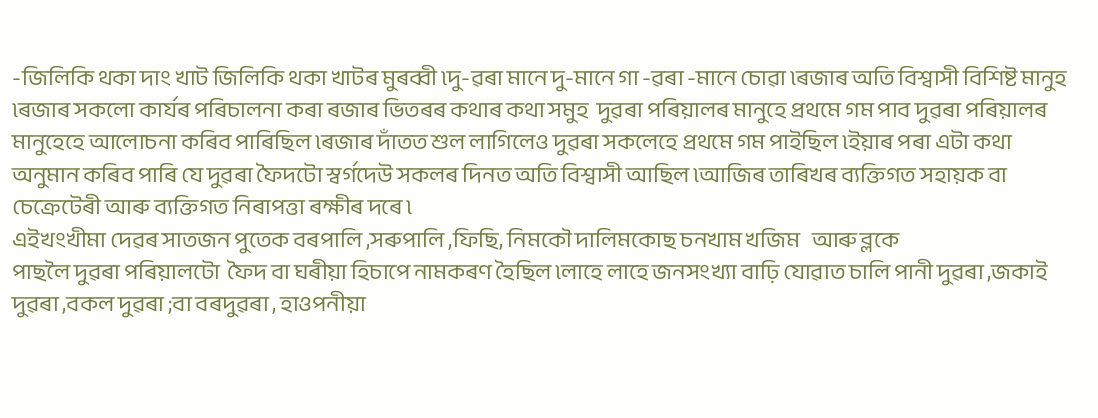-জিলিকি থকা দাং খাট জিলিকি থকা খাটৰ মুৰব্বী ৷দু-ৱৰা মানে দু-মানে গা -ৱৰা -মানে চোৱা ৷ৰজাৰ অতি বিশ্বাসী বিশিষ্ট মানুহ ৷ৰজাৰ সকলো কাৰ্যৰ পৰিচালনা কৰা ৰজাৰ ভিতৰৰ কথাৰ কথা সমুহ  দুৱৰা পৰিয়ালৰ মানুহে প্ৰথমে গম পাব দুৱৰা পৰিয়ালৰ মানুহেহে আলোচনা কৰিব পাৰিছিল ৷ৰজাৰ দাঁতত শুল লাগিলেও দুৱৰা সকলেহে প্ৰথমে গম পাইছিল ৷ইয়াৰ পৰা এটা কথা অনুমান কৰিব পাৰি যে দুৱৰা ফৈদটো স্বৰ্গদেউ সকলৰ দিনত অতি বিশ্বাসী আছিল ৷আজিৰ তাৰিখৰ ব্যক্তিগত সহায়ক বা চেক্ৰেটেৰী আৰু ব্যক্তিগত নিৰাপত্তা ৰক্ষীৰ দৰে ৷
এইখংখীমা দেৱৰ সাতজন পুতেক বৰপালি ,সৰুপালি ,ফিছি, নিমকৌ দালিমকোছ চনখাম খজিম   আৰু ব্লকে
পাছলৈ দুৱৰা পৰিয়ালটো  ফৈদ বা ঘৰীয়া হিচাপে নামকৰণ হৈছিল ৷লাহে লাহে জনসংখ্যা বাঢ়ি যোৱাত চালি পানী দুৱৰা ,জকাই দুৱৰা ,বকল দুৱৰা ;বা বৰদুৱৰা , হাওপনীয়া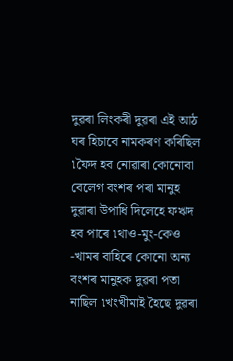দুৱৰা লিংকৰী দুৱৰা এই আঠ ঘৰ হিচাবে নামকৰণ কৰিছিল ৷ফৈদ হব নোৱাৰা কোনোবা বেলেগ বংশৰ পৰা মানুহ দুৱাৰা উপাধি দিলেহে ফঋদ হব পাৰে ৷থাও-মুং-কেও -খামৰ বাহিৰে কোনো অন্য বংশৰ মানুহক দুৱৰা পতা নাছিল ৷খংখীমাই হৈছে দুৱৰা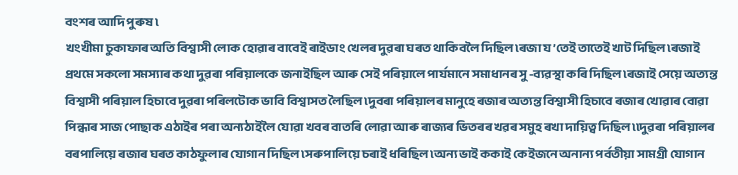বংশৰ আদি পুৰুষ ৷
খংখীমা চুকাফাৰ অতি বিশ্বাসী লোক হোৱাৰ বাবেই ৰাইডাং খেলৰ দুৱৰা ঘৰত থাকিবলৈ দিছিল ৷ৰজা য’তেই তাতেই খাট দিছিল ৷ৰজাই প্ৰথমে সকলো সমস্যাৰ কথা দুৱৰা পৰিয়ালকে জনাইছিল আৰু সেই পৰিয়ালে পাৰ্যমানে সমাধানৰ সু -ব্যৱস্থা কৰি দিছিল ৷ৰজাই সেয়ে অত্যন্ত বিশ্বাসী পৰিয়াল হিচাবে দুৱৰা পৰিলটোক ভাবি বিশ্বাসত লৈছিল ৷দুবৰা পৰিয়ালৰ মানুহে ৰজাৰ অত্যন্ত বিশ্বাসী হিচাবে ৰজাৰ খোৱাৰ বোৱা পিন্ধাৰ সাজ পোছাক এঠাইৰ পৰা অন্যঠাইলৈ যোৱা খবৰ বাতৰি লোৱা আৰু ৰাজ্যৰ ভিতৰৰ খৱৰ সমুহ ৰখা দায়িত্ব দিছিল ৷৷দুৱৰা পৰিয়ালৰ বৰপালিয়ে ৰজাৰ ঘৰত কাঠফুলাৰ যোগান দিছিল ৷সৰুপালিয়ে চৰাই ধৰিছিল ৷অন্য ভাই ককাই কেইজনে অনান্য পৰ্বতীয়া সামগ্ৰী যোগান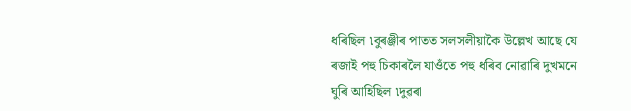ধৰিছিল ৷বুৰঞ্জীৰ পাতত সলসলীয়াকৈ উল্লেখ আছে যে ৰজাই পহু চিকাৰলৈ যাওঁতে পহু ধৰিব নোৱাৰি দুখমনে ঘুৰি আহিছিল ৷দুৱৰা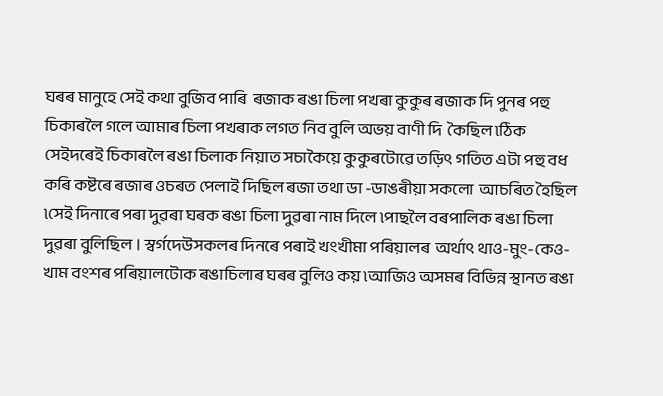ঘৰৰ মানুহে সেই কথা বুজিব পাৰি  ৰজাক ৰঙা চিলা পখৰা কুকুৰ ৰজাক দি পুনৰ পহু চিকাৰলৈ গলে আমাৰ চিলা পখৰাক লগত নিব বুলি অভয় বাণী দি  কৈছিল ৷ঠিক সেইদৰেই চিকাৰলৈ ৰঙা চিলাক নিয়াত সচাকৈয়ে কুকুৰটোৱে তড়িৎ গতিত এটা পহু বধ কৰি কষ্টৰে ৰজাৰ ওচৰত পেলাই দিছিল ৰজা তথা ডা -ডাঙৰীয়া সকলো  আচৰিত হৈছিল  ৷সেই দিনাৰে পৰা দুৱৰা ঘৰক ৰঙা চিলা দুৱৰা নাম দিলে ৷পাছলৈ বৰপালিক ৰঙা চিলা দুৱৰা বুলিছিল । স্বৰ্গদেউসকলৰ দিনৰে পৰাই খংখীমা পৰিয়ালৰ  অৰ্থাৎ থাও-মুং-কেও-খাম বংশৰ পৰিয়ালটোক ৰঙাচিলাৰ ঘৰৰ বুলিও কয় ৷আজিও অসমৰ বিভিন্ন স্থানত ৰঙা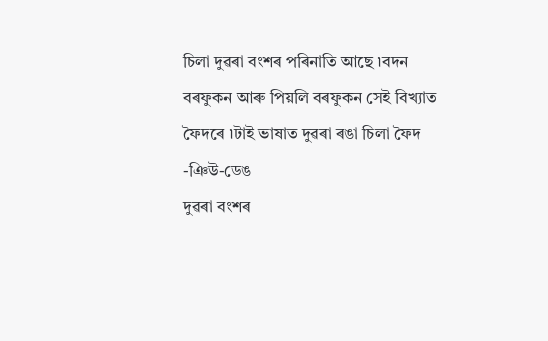চিলা দুৱৰা বংশৰ পৰিনাতি আছে ৷বদন বৰফুকন আৰু পিয়লি বৰফুকন সেই বিখ্যাত ফৈদৰে ৷টাই ভাষাত দুৱৰা ৰঙা চিলা ফৈদ -ঞিউ-ডেঙ
দুৱৰা বংশৰ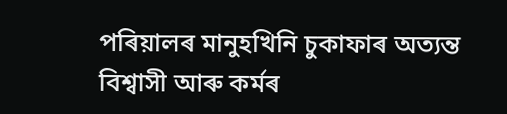পৰিয়ালৰ মানুহখিনি চুকাফাৰ অত্যন্ত বিশ্বাসী আৰু কৰ্মৰ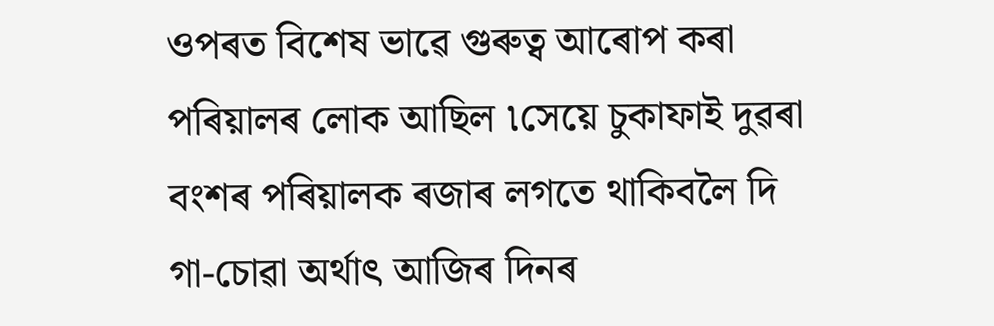ওপৰত বিশেষ ভাৱে গুৰুত্ব আৰোপ কৰা পৰিয়ালৰ লোক আছিল ৷সেয়ে চুকাফাই দুৱৰা বংশৰ পৰিয়ালক ৰজাৰ লগতে থাকিবলৈ দি গা-চোৱা অৰ্থাৎ আজিৰ দিনৰ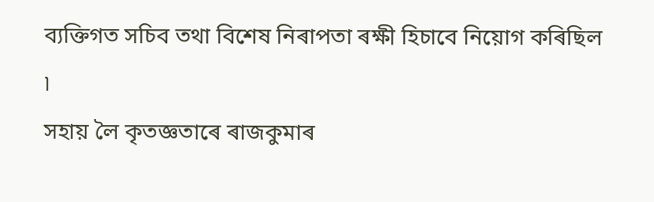ব্যক্তিগত সচিব তথা বিশেষ নিৰাপতা ৰক্ষী হিচাবে নিয়োগ কৰিছিল ৷
সহায় লৈ কৃতজ্ঞতাৰে ৰাজকুমাৰ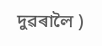দুৱৰালৈ )